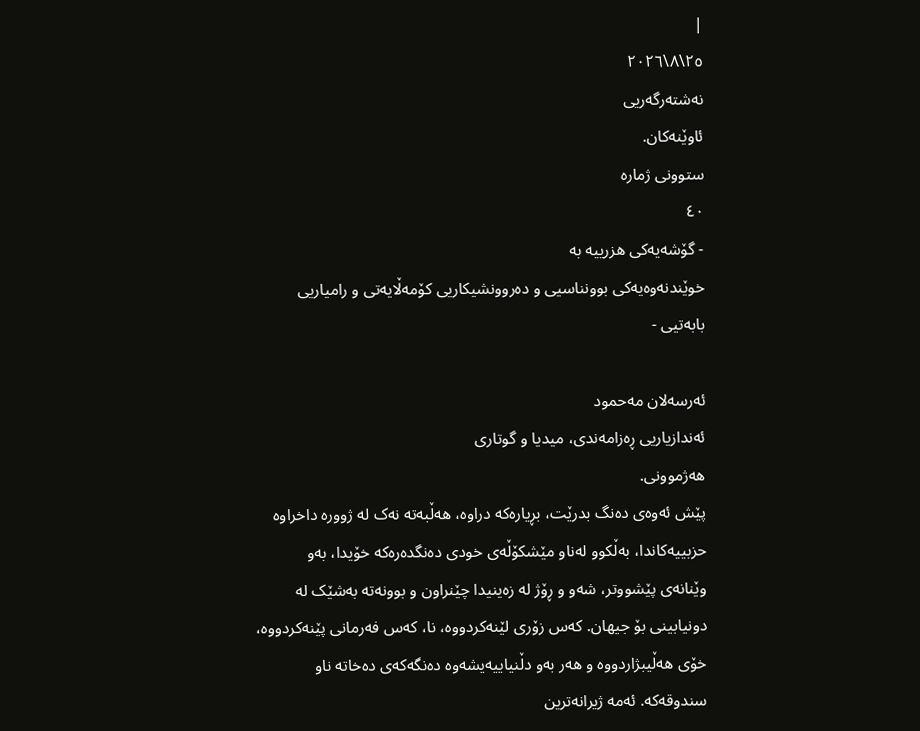|
٢٥\٨\٢٠٢٦
نەشتەرگەریی
ئاوێنەکان.
ستوونی ژمارە
٤٠
- گۆشەیەکی هزرییە بە
خوێندنەوەیەکی بوونناسیی و دەروونشیکاریی کۆمەڵایەتی و رامیاریی
بابەتیی -

ئەرسەلان مەحمود
ئەندازیاریی ڕەزامەندی، میدیا و گوتاری
هەژموونی.
پێش ئەوەی دەنگ بدرێت، بڕیارەکە دراوە، هەڵبەتە نەک لە ژوورە داخراوە
حزبییەکاندا، بەڵکوو لەناو مێشکۆڵەی خودی دەنگدەرەکە خۆیدا، بەو
وێنانەی پێشووتر، شەو و ڕۆژ لە زەینیدا چێنراون و بوونەتە بەشێک لە
دونیابینی بۆ جیهان. کەس زۆری لێنەکردووە، نا، کەس فەرمانی پێنەکردووە،
خۆی هەڵیبژاردووە و هەر بەو دڵنیاییەیشەوە دەنگەکەی دەخاتە ناو
سندوقەکە. ئەمە ژیرانەترین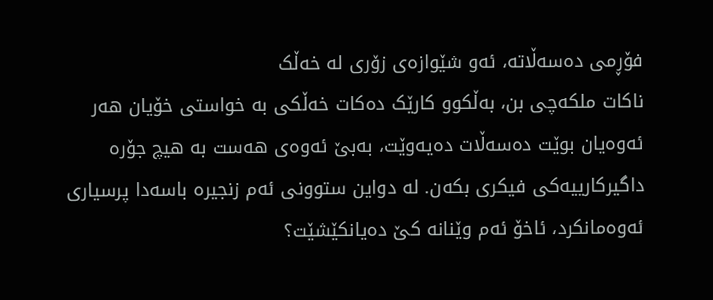فۆڕمی دەسەڵاتە، ئەو شێوازەی زۆری لە خەڵک
ناکات ملکەچی بن، بەڵکوو کارێک دەکات خەڵکی بە خواستی خۆیان هەر
ئەوەیان بوێت دەسەڵات دەیەوێت، بەبێ ئەوەی هەست بە هیچ جۆرە
داگیرکارییەکی فیکری بکەن. لە دواین ستوونی ئەم زنجیرە باسەدا پرسیاری
ئەوەمانکرد، ئاخۆ ئەم وێنانە کێ دەیانکێشێت؟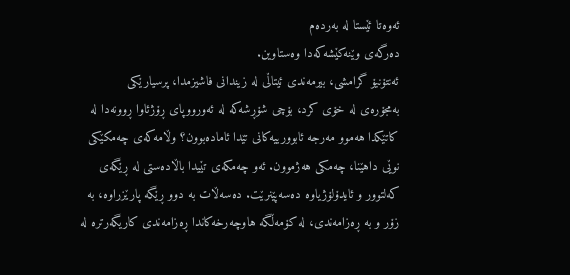ئەوەتا ئێستا لە بەردەم
دەرگەی وێنەکێشەکەدا وەستاوین.
ئەنتۆنیۆ گرامشی، بیرمەندی ئیتاڵی لە زیندانی فاشیزمدا، پرسیارێکی
بەمجۆرەی لە خۆی کرد، بۆچی شۆڕشەکە لە ئەورووپای ڕۆژئاوا ڕوونەدا لە
کاتێکدا هەموو مەرجە ئابوورییەکانی تێدا ئامادەبوون؟ وڵامەکەی چەمکێکی
نوێی داهێنا، چەمکی هەژموون. ئەو چەمکەی تێیدا باڵادەستی لە ڕێگەی
کەلتوور و ئایدۆلۆژیاوە دەسەپێنرێت. دەسەڵات بە دوو ڕێگە پارێزراوە، بە
زۆر و بە ڕەزامەندی، لە کۆمەڵگە هاوچەرخەکاندا ڕەزامەندی کاریگەرترە لە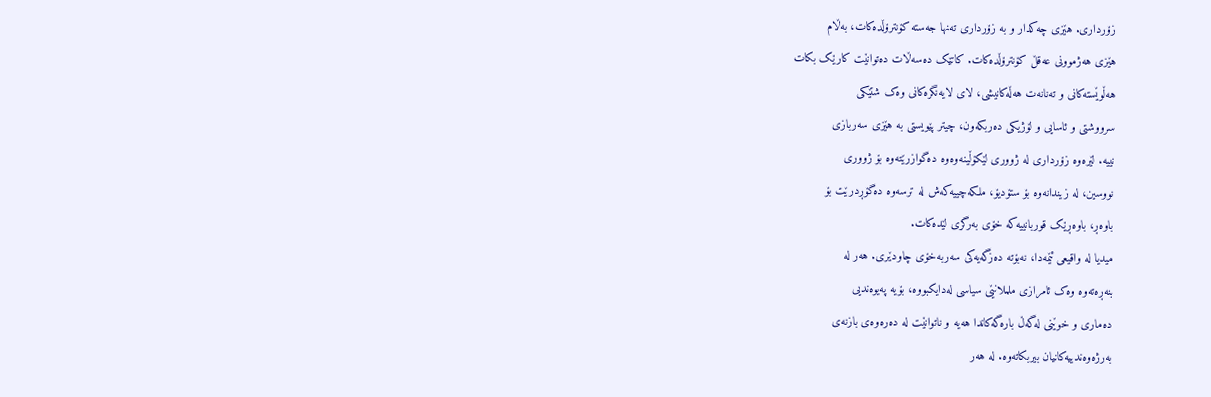زۆرداری. هێزی چەکدار و بە زۆرداری تەنها جەستە کۆنترۆڵدەکات، بەڵام
هێزی هەژموونی عەقڵ کۆنترۆڵدەکات. کاتێک دەسەڵات دەتوانێت کارێک بکات
هەڵوێستەکانی و تەنانەت هەڵەکانیشی، لای لایەنگرەکانی وەک شتێکی
سرووشتی و ئاسایی و لۆژیکی دەربکەون، چیتر پێویستی بە هێزی سەربازی
نییە. لێرەوە زۆرداری لە ژووری لێکۆڵینەوەوە دەگوازرێتەوە بۆ ژووری
نووسین، لە زیندانەوە بۆ ستۆدیۆ، ملکەچییەکەش لە ترسەوە دەگۆڕدرێت بۆ
باوەڕ، باوەڕێک قوربانییەکە خۆی بەرگری لێدەکات.
میدیا لە واقیعی ئێمەدا، نەبۆتە دەزگەیەکی سەربەخۆی چاودێری. هەر لە
بنەڕەتەوە وەک ئامرازی ململانێی سیاسی لەدایکبووە، بۆیە پەیوەندیی
دەماری و خوێنی لەگەڵ بارەگەکاندا هەیە و ناتوانێت لە دەرەوەی بازنەی
بەرژەوەندییەکانیان بیربکاتەوە. لە هەر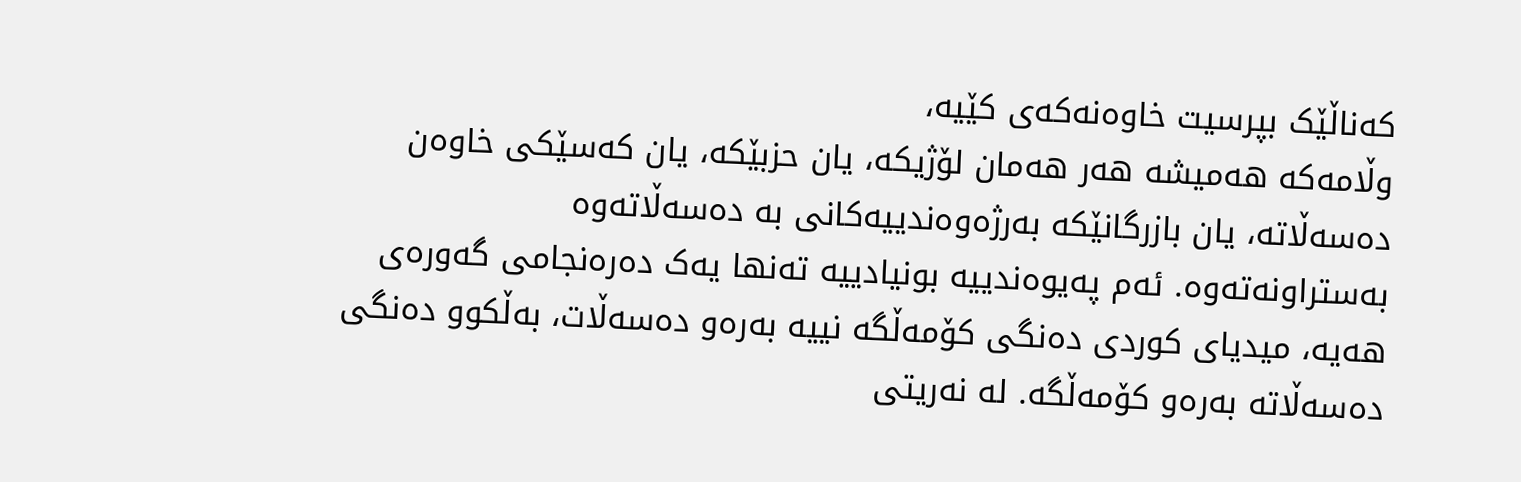کەناڵێک بپرسیت خاوەنەکەی کێیە،
وڵامەکە هەمیشە هەر هەمان لۆژیکە، یان حزبێکە، یان کەسێکی خاوەن
دەسەڵاتە، یان بازرگانێکە بەرژەوەندییەکانی بە دەسەڵاتەوە
بەستراونەتەوە. ئەم پەیوەندییە بونیادییە تەنها یەک دەرەنجامی گەورەی
هەیە، میدیای کوردی دەنگی کۆمەڵگە نییە بەرەو دەسەڵات، بەڵکوو دەنگی
دەسەڵاتە بەرەو کۆمەڵگە. لە نەریتی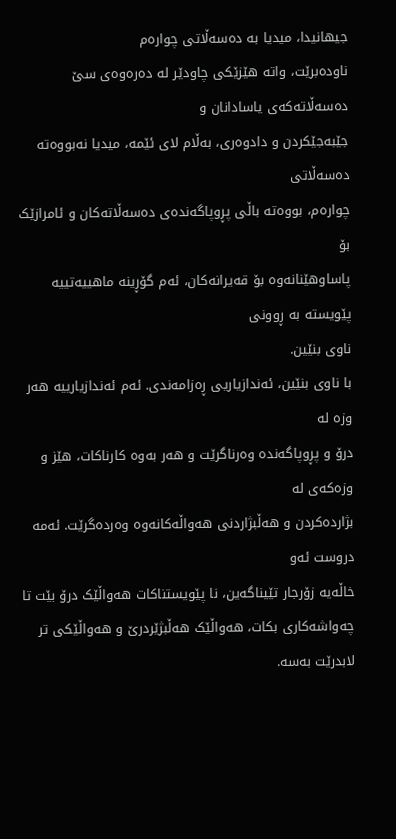جیهانیدا، میدیا بە دەسەڵاتی چوارەم
ناودەبرێت، واتە هێزێکی چاودێر لە دەرەوەی سێ دەسەڵاتەکەی یاسادانان و
جێبەجێکردن و دادوەری، بەڵام لای ئێمە، میدیا نەبووەتە دەسەڵاتی
چوارەم، بووەتە باڵی پڕوپاگەندەی دەسەڵاتەکان و ئامرازێک بۆ
پاساوهێنانەوە بۆ قەیرانەکان، ئەم گۆڕینە ماهییەتییە پێویستە بە ڕوونی
ناوی بنێین.
با ناوی بنێین، ئەندازیاریی ڕەزامەندی. ئەم ئەندازیارییە هەر وزە لە
درۆ و پڕوپاگەندە وەرناگرێت و هەر بەوە کارناکات، هێز و وزەکەی لە
بژاردەکردن و هەڵبژاردنی هەواڵەکانەوە وەردەگرێت. ئەمە دروست ئەو
خاڵەیە زۆرجار تێیناگەین، نا پێویستناکات هەواڵێک درۆ بێت تا
چەواشەکاری بکات، هەواڵێک هەڵبژێردرێ و هەواڵێکی تر لابدرێت بەسە.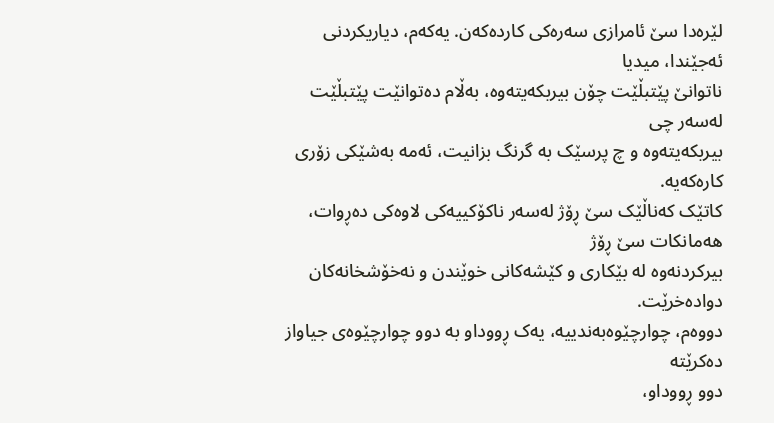لێرەدا سێ ئامرازی سەرەکی کاردەکەن. یەکەم، دیاریکردنی ئەجێندا، میدیا
ناتوانێ پێتبڵێت چۆن بیربکەیتەوە، بەڵام دەتوانێت پێتبڵێت لەسەر چی
بیربکەیتەوە و چ پرسێک بە گرنگ بزانیت، ئەمە بەشێکی زۆری کارەکەیە.
کاتێک کەناڵێک سێ ڕۆژ لەسەر ناکۆکییەکی لاوەکی دەڕوات، هەمانکات سێ ڕۆژ
بیرکردنەوە لە بێکاری و کێشەکانی خوێندن و نەخۆشخانەکان دوادەخرێت.
دووەم، چوارچێوەبەندییە، یەک ڕووداو بە دوو چوارچێوەی جیاواز دەکرێتە
دوو ڕووداو،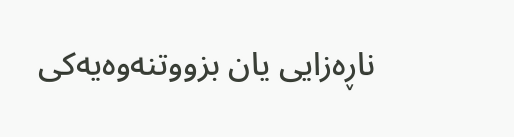ناڕەزایی یان بزووتنەوەیەکی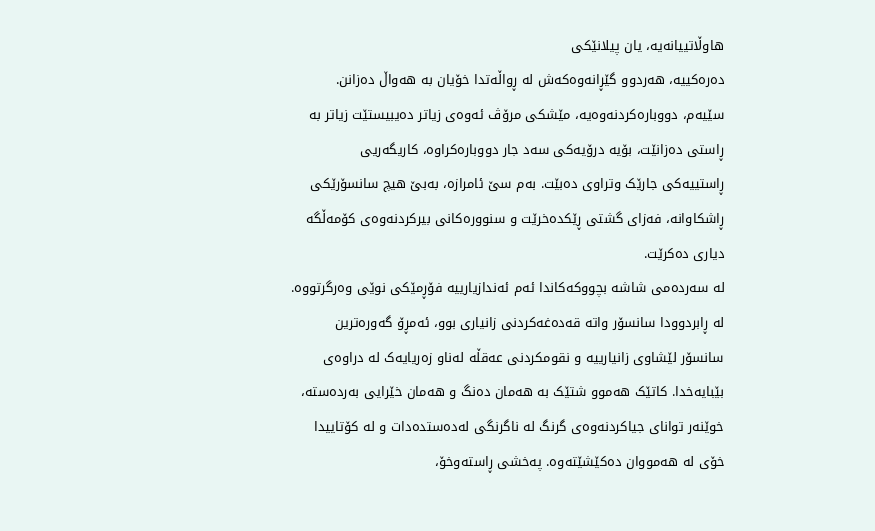هاوڵاتییانەیە، یان پیلانێکی
دەرەکییە، هەردوو گێڕانەوەکەش لە ڕواڵەتدا خۆیان بە هەواڵ دەزانن.
سێیەم، دووبارەکردنەوەیە، مێشکی مرۆڤ ئەوەی زیاتر دەیبیستێت زیاتر بە
ڕاستی دەزانێت، بۆیە درۆیەکی سەد جار دووبارەکراوە، کاریگەریی
ڕاستییەکی جارێک وتراوی دەبێت. بەم سێ ئامرازە، بەبێ هیچ سانسۆرێکی
ڕاشکاوانە، فەزای گشتی ڕێکدەخرێت و سنوورەکانی بیرکردنەوەی کۆمەڵگە
دیاری دەکرێت.
لە سەردەمی شاشە بچووکەکاندا ئەم ئەندازیارییە فۆڕمێکی نوێی وەرگرتووە.
لە ڕابردوودا سانسۆر واتە قەدەغەکردنی زانیاری بوو، ئەمڕۆ گەورەترین
سانسۆر لێشاوی زانیارییە و نقومکردنی عەقڵە لەناو زەریایەک لە دراوەی
بێبایەخدا. کاتێک هەموو شتێک بە هەمان دەنگ و هەمان خێرایی بەردەستە،
خوێنەر توانای جیاکردنەوەی گرنگ لە ناگرنگی لەدەستدەدات و لە کۆتاییدا
خۆی لە هەمووان دەکێشێتەوە. پەخشی ڕاستەوخۆ،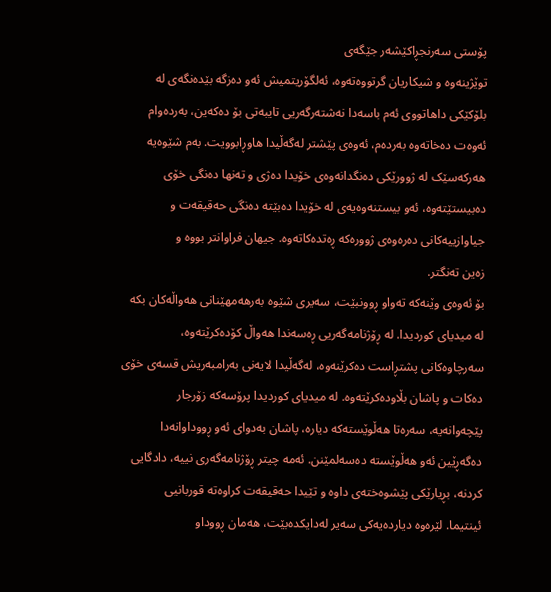پۆستی سەرنجڕاکێشەر جێگەی
توێژینەوە و شیکاریان گرتووەتەوە، ئەلگۆریتمیش ئەو دەزگە بێدەنگەی لە
بلۆکێکی داهاتووی ئەم باسەدا نەشتەرگەریی تایبەتی بۆ دەکەین، بەردەوام
ئەوەت دەخاتەوە بەردەم، ئەوەی پێشتر لەگەڵیدا هاوڕابوویت. بەم شێوەیە
هەرکەسێک لە ژوورێکی دەنگدانەوەی خۆیدا دەژی و تەنها دەنگی خۆی
دەبیستێتەوە، ئەو بیستنەوەیەی لە خۆیدا دەبێتە دەنگی حەقیقەت و
جیاوازییەکانی دەرەوەی ژوورەکە ڕەتدەکاتەوە. جیهان فراوانتر بووە و
زەین تەنگتر.
بۆ ئەوەی وێنەکە تەواو ڕوونبێت، سەیری شێوە بەرهەمهێنانی هەواڵەکان بکە
لە میدیای کوردیدا. لە ڕۆژنامەگەریی ڕەسەندا هەواڵ کۆدەکرێتەوە،
سەرچاوەکانی پشتڕاست دەکرێنەوە، لەگەڵیدا لایەنی بەرامبەریش قسەی خۆی
دەکات و پاشان بڵاودەکرێتەوە. لە میدیای کوردیدا پرۆسەکە زۆرجار
پێچەوانەیە، سەرەتا هەڵوێستەکە دیارە، پاشان بەدوای ئەو ڕووداوانەدا
دەگەڕێین ئەو هەڵوێستە دەسەلمێنن. ئەمە چیتر ڕۆژنامەگەری نییە، دادگایی
کردنە، بڕیارێکی پێشوەختەی داوە و تێیدا حەقیقەت کراوەتە قوربانیی
ئینتیما. لێرەوە دیاردەیەکی سەیر لەدایکدەبێت، هەمان ڕووداو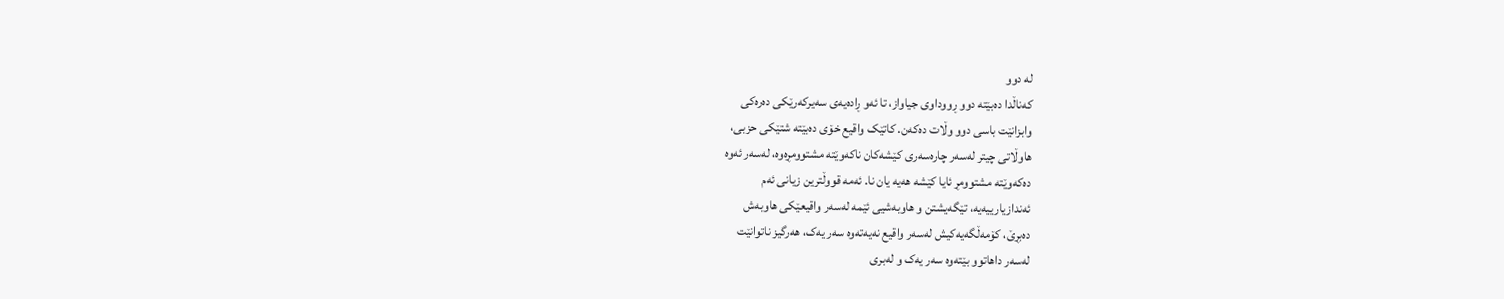لە دوو
کەناڵدا دەبێتە دوو ڕووداوی جیاواز، تا ئەو ڕادەیەی سەیرکەرێکی دەرەکی
وابزانێت باسی دوو وڵات دەکەن. کاتێک واقیع خۆی دەبێتە شتێکی حزبی،
هاوڵاتی چیتر لەسەر چارەسەری کێشەکان ناکەوێتە مشتوومڕەوە، لەسەر ئەوە
دەکەوێتە مشتوومڕ ئایا کێشە هەیە یان نا. ئەمە قووڵترین زیانی ئەم
ئەندازیارییەیە، تێگەیشتن و هاوبەشیی ئێمە لەسەر واقیعێکی هاوبەش
دەبڕێ، کۆمەڵگەیەکیش لەسەر واقیع نەیەتەوە سەر یەک، هەرگیز ناتوانێت
لەسەر داهاتوو بێتەوە سەر یەک و لەبری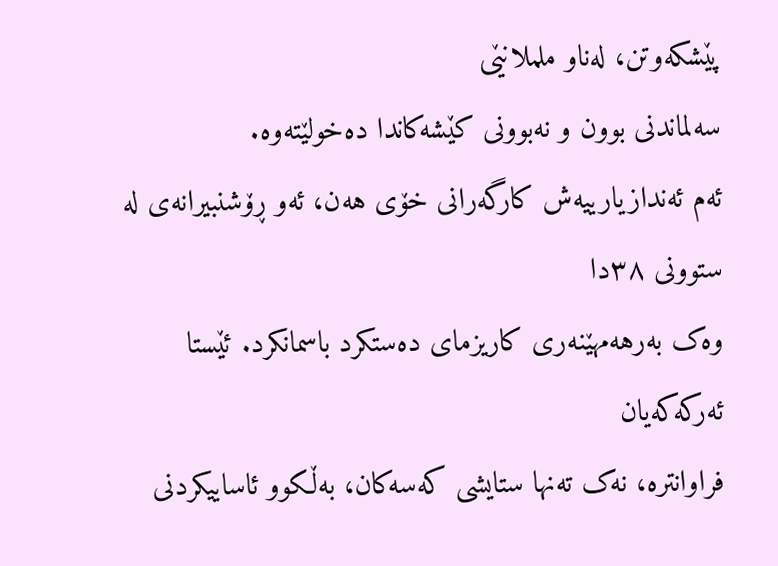پێشکەوتن، لەناو ململانێی
سەلماندنی بوون و نەبوونی کێشەکاندا دەخولێتەوە.
ئەم ئەندازیارییەش کارگەرانی خۆی هەن، ئەو ڕۆشنبیرانەی لە ستوونی ٣٨دا
وەک بەرهەمهێنەری کاریزمای دەستکرد باسمانکرد. ئێستا ئەرکەکەیان
فراوانترە، نەک تەنها ستایشی کەسەکان، بەڵکوو ئاساییکردنی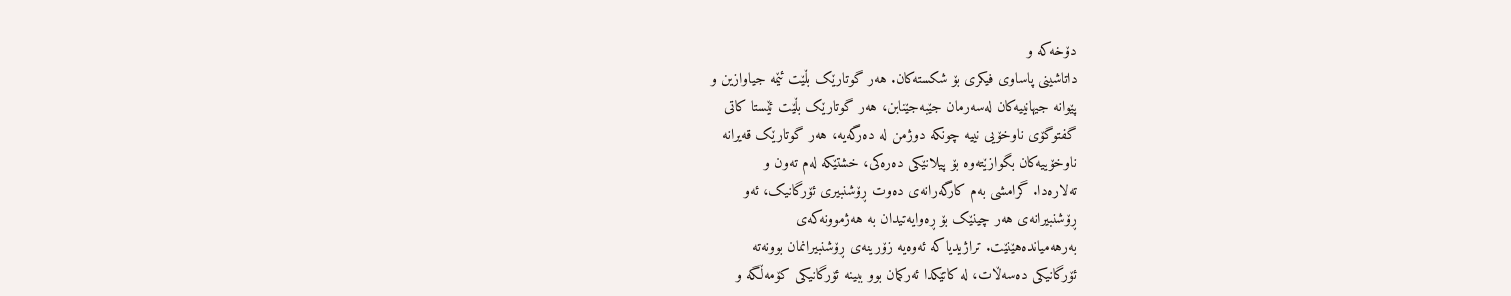دۆخەکە و
داتاشینی پاساوی فیکری بۆ شکستەکان. هەر گوتارێک بڵێت ئێمە جیاوازین و
پێوانە جیهانییەکان لەسەرمان جێبەجێنابن، هەر گوتارێک بڵێت ئێستا کاتی
گفتوگۆی ناوخۆیی نییە چونکە دوژمن لە دەرگەیە، هەر گوتارێک قەیرانە
ناوخۆییەکان بگوازێتەوە بۆ پیلانێکی دەرەکی، خشتێکە لەم تەون و
تەلارەدا. گرامشی بەم کارگەرانەی دەوت ڕۆشنبیری ئۆرگانیک، ئەو
ڕۆشنبیرانەی هەر چینێک بۆ ڕەوایەتیدان بە هەژموونەکەی
بەرهەمیاندەهێنێت. تراژیدیاکە ئەوەیە زۆرینەی ڕۆشنبیرانمان بوونەتە
ئۆرگانیکی دەسەڵات، لە کاتێکدا ئەرکمان بوو ببینە ئۆرگانیکی کۆمەڵگە و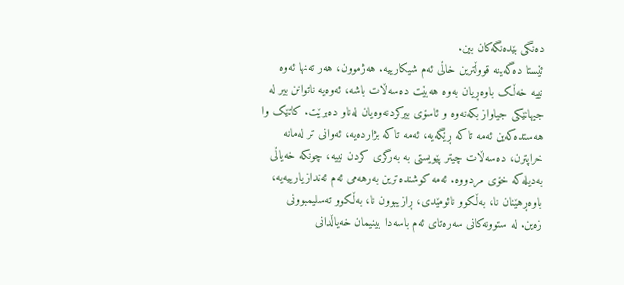دەنگی بێدەنگەکان بین.
ئێستا دەگەینە قووڵترین خاڵی ئەم شیکارییە. هەژموون، هەر تەنها ئەوە
نییە خەڵک باوەڕیان بەوە هەبێت دەسەڵات باشە، ئەوەیە ناتوانن بیر لە
جیهانێکی جیاواز بکەنەوە و ئاسۆی بیرکردنەوەیان لەناو دەبرێت. کاتێک وا
هەستدەکەین ئەمە تاکە ڕێگەیە، ئەمە تاکە بژاردەیە، ئەوانی تر لەمانە
خراپترن، دەسەڵات چیتر پێویستی بە بەرگری کردن نییە، چونکە خەیاڵی
بەدیلەکە خۆی مردووە. ئەمە کوشندەترین بەرهەمی ئەم ئەندازیارییەیە،
باوەڕهێنان نا، بەڵکوو نائومێدی، ڕازیبوون نا، بەڵکوو تەسلیمبوونی
زەین. لە ستوونەکانی سەرەتای ئەم باسەدا بینیمان خەیاڵدانی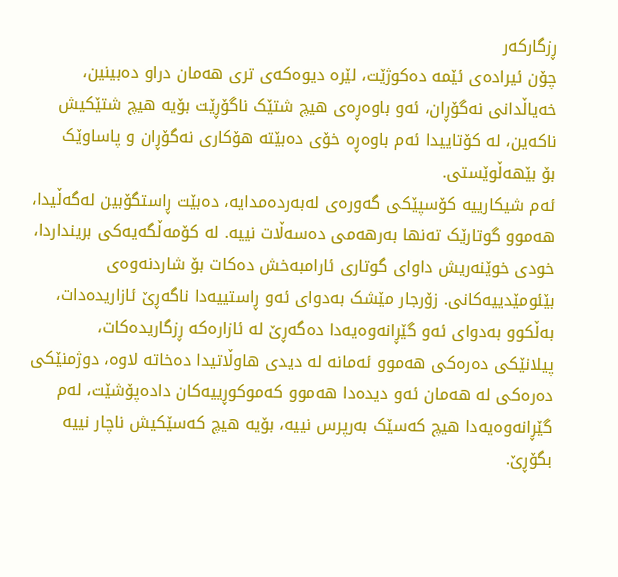ڕزگارکەر
چۆن ئیرادەی ئێمە دەکوژێت، لێرە دیوەکەی تری هەمان دراو دەبینین،
خەیاڵدانی نەگۆڕان، ئەو باوەڕەی هیچ شتێک ناگۆڕێت بۆیە هیچ شتێکیش
ناکەین، لە کۆتاییدا ئەم باوەڕە خۆی دەبێتە هۆکاری نەگۆڕان و پاساوێک
بۆ بێهەڵوێستی.
ئەم شیکارییە کۆسپێکی گەورەی لەبەردەمدایە، دەبێت ڕاستگۆبین لەگەڵیدا،
هەموو گوتارێک تەنها بەرهەمی دەسەڵات نییە. لە کۆمەڵگەیەکی برینداردا،
خودی خوێنەریش داوای گوتاری ئارامبەخش دەکات بۆ شاردنەوەی
بێئومێدییەکانی. زۆرجار مێشک بەدوای ئەو ڕاستییەدا ناگەڕێ ئازاریدەدات،
بەڵکوو بەدوای ئەو گێڕانەوەیەدا دەگەڕێ لە ئازارەکە ڕزگاریدەکات،
پیلانێکی دەرەکی هەموو ئەمانە لە دیدی هاوڵاتیدا دەخاتە لاوە، دوژمنێکی
دەرەکی لە هەمان ئەو دیدەدا هەموو کەموکوڕییەکان دادەپۆشێت، لەم
گێڕانەوەیەدا هیچ کەسێک بەرپرس نییە، بۆیە هیچ کەسێکیش ناچار نییە
بگۆڕێ.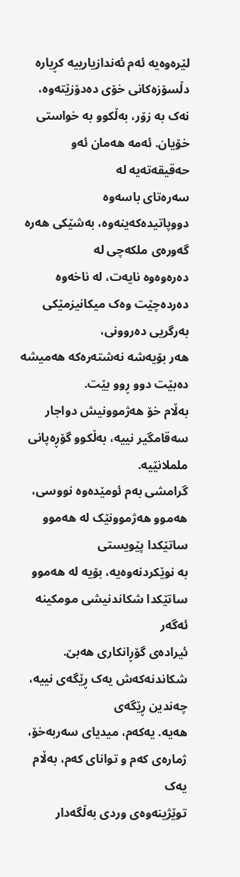لێرەوەیە ئەم ئەندازیارییە کڕیارە دڵسۆزەکانی خۆی دەدۆزێتەوە،
نەک بە زۆر، بەڵکوو بە خواستی خۆیان. ئەمە هەمان ئەو حەقیقەتەیە لە
سەرەتای باسەوە دووپاتیدەکەینەوە، بەشێکی هەرە گەورەی ملکەچی لە
دەرەوەوە نایەت، لە ناخەوە دەردەچێت وەک میکانیزمێکی بەرگریی دەروونی،
هەر بۆیەشە نەشتەرەکە هەمیشە دەبێت دوو ڕوو بێت.
بەڵام خۆ هەژموونیش دواجار سەقامگیر نییە، بەڵکوو گۆڕەپانی ململانێیە.
گرامشی بەم ئومێدەوە نووسی، هەموو هەژموونێک لە هەموو ساتێکدا پێویستی
بە نوێکردنەوەیە، بۆیە لە هەموو ساتێکدا شکاندنیشی مومکینە ئەگەر
ئیرادەی گۆڕانکاری هەبێ. شکاندنەکەش یەک ڕێگەی نییە، چەندین ڕێگەی
هەیە. یەکەم، میدیای سەربەخۆ، ژمارەی کەم و توانای کەم، بەڵام یەک
توێژینەوەی وردی بەڵگەدار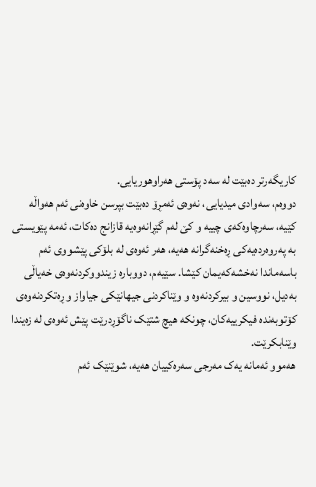کاریگەرتر دەبێت لە سەد پۆستی هەراوهوریایی.
دووەم، سەوادی میدیایی، نەوەی ئەمڕۆ دەبێت بپرسن خاوەنی ئەم هەواڵە
کێیە، سەرچاوەکەی چییە و کێ لەم گێڕانەوەیە قازانج دەکات، ئەمە پێویستی
بە پەروەردەیەکی ڕەخنەگرانە هەیە، هەر ئەوەی لە بلۆکی پێشووی ئەم
باسەماندا نەخشەکەیمان کێشا. سێیەم، دووبارە زیندووکردنەوەی خەیاڵی
بەدیل، نووسین و بیرکردنەوە و وێناکردنی جیهانێکی جیاواز و ڕەتکردنەوەی
کۆتوبەندە فیکرییەکان، چونکە هیچ شتێک ناگۆڕدرێت پێش ئەوەی لە زەیندا
وێنابکرێت.
هەموو ئەمانە یەک مەرجی سەرەکییان هەیە، شوێنێک ئەم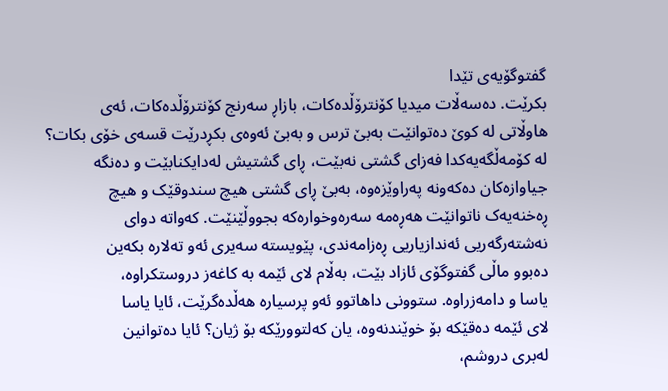گفتوگۆیەی تێدا
بکرێت. دەسەڵات میدیا کۆنترۆڵدەکات، بازاڕ سەرنج کۆنترۆڵدەکات، ئەی
هاوڵاتی لە کوێ دەتوانێت بەبێ ترس و بەبێ ئەوەی بکڕدرێت قسەی خۆی بکات؟
لە کۆمەڵگەیەکدا فەزای گشتی نەبێت، ڕای گشتیش لەدایکنابێت و دەنگە
جیاوازەکان دەکەونە پەراوێزەوە، بەبێ ڕای گشتی هیچ سندوقێک و هیچ
ڕەخنەیەک ناتوانێت هەڕەمە سەرەوخوارەکە بجووڵێنێت. کەواتە دوای
نەشتەرگەریی ئەندازیاریی ڕەزامەندی، پێویستە سەیری ئەو تەلارە بکەین
دەبوو ماڵی گفتوگۆی ئازاد بێت، بەڵام لای ئێمە بە کاغەز دروستکراوە،
یاسا و دامەزراوە. ستوونی داهاتوو ئەو پرسیارە هەڵدەگرێت، ئایا یاسا
لای ئێمە دەقێکە بۆ خوێندنەوە، یان کەلتوورێکە بۆ ژیان؟ ئایا دەتوانین
لەبری دروشم،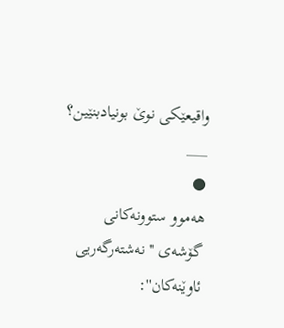واقیعێکی نوێ بونیادبنێین؟
___
●
هەموو ستوونەکانی
گۆشەی ''نەشتەرگەریی ئاوێنەکان'':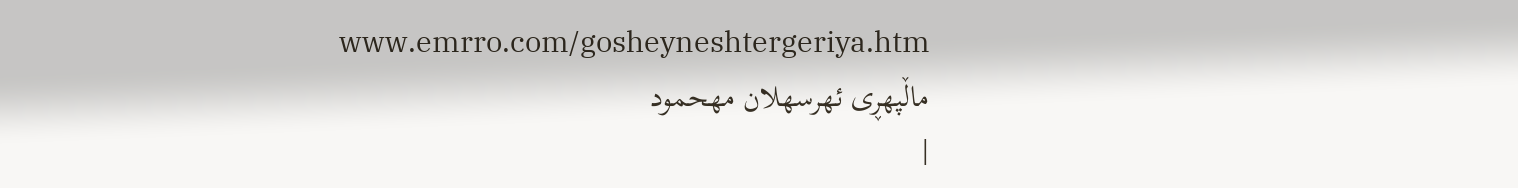www.emrro.com/gosheyneshtergeriya.htm
ماڵپهڕی ئهرسهلان مهحمود
|